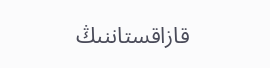قازاقستاننىڭ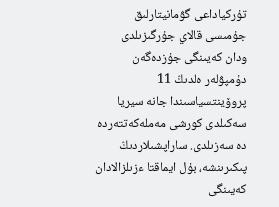تۇركياداعى گۋمانيتارلىق جۇمىسى قالاي جۇرگىزىلدى
ودان كەيىنگى جۇزدەگەن دۇمپۋلەر ەلدىڭ 11 پروۆينتسياسىندا جانە سيريا سەكىلدى كورشى مەملەكەتتەردە دە سەزىلدى. ساراپشىلاردىڭ پىكىرىنشە، بۇل ايماقتا ءزىلزالادان كەيىنگى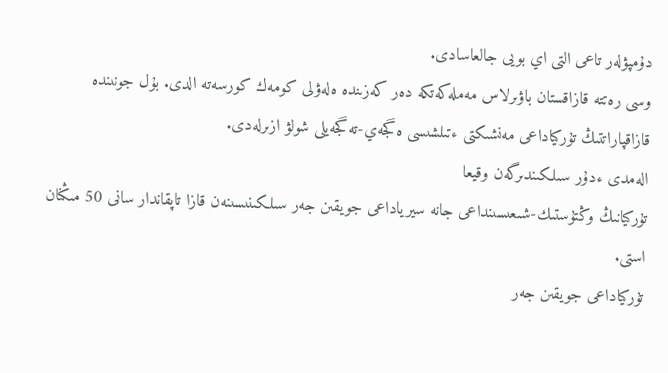دۇمپۋلەر تاعى التى اي بويى جالعاسادى.
وسى رەتتە قازاقستان باۋىرلاس مەملەكەتكە دەر كەزىندە ەلەۋلى كومەك كورسەتە الدى. بۇل جونىندە قازاقپاراتتىڭ تۇركياداعى مەنشىكتى ءتىلشىسى ەگجەي-تەگجەيلى شولۋ ازىرلەدى.
الەمدى ءدۇر سىلكىندىرگەن وقيعا
تۇركيانىڭ وڭتۇستىك-شىعىسىنداعى جانە سيرياداعى جويقىن جەر سىلكىنىسىنەن قازا تاپقاندار سانى 50 مىڭنان استى.
تۇركياداعى جويقىن جەر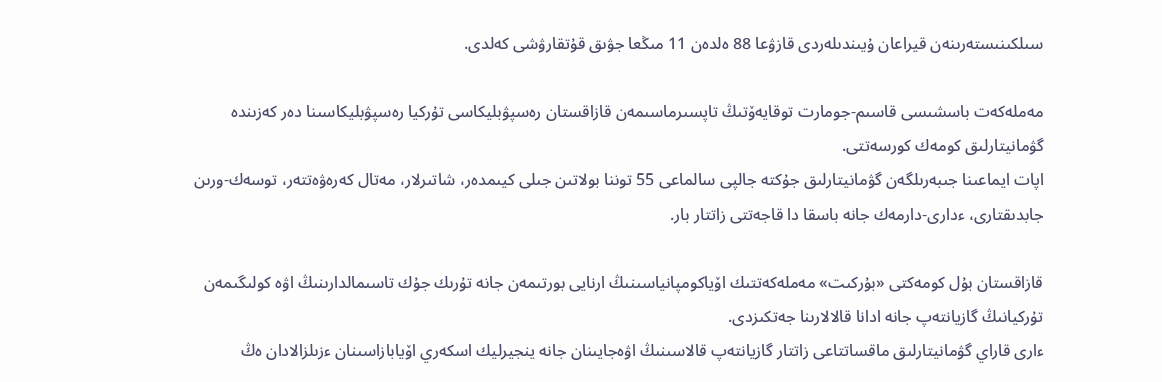سىلكىنىستەرىنەن قيراعان ۇيىندىلەردى قازۋعا 88 ەلدەن 11 مىڭعا جۋىق قۇتقارۋشى كەلدى.

مەملەكەت باسشىسى قاسىم-جومارت توقايەۆتىڭ تاپسىرماسىمەن قازاقستان رەسپۋبليكاسى تۇركيا رەسپۋبليكاسىنا دەر كەزىندە گۋمانيتارلىق كومەك كورسەتتى.
اپات ايماعىنا جىبەرىلگەن گۋمانيتارلىق جۇكتە جالپى سالماعى 55 توننا بولاتىن جىلى كيىمدەر، شاتىرلار، مەتال كەرەۋەتتەر، توسەك-ورىن جابدىقتارى، ءدارى-دارمەك جانە باسقا دا قاجەتتى زاتتار بار.

قازاقستان بۇل كومەكتى «بۇركىت» مەملەكەتتىك اۆياكومپانياسىنىڭ ارنايى بورتىمەن جانە تۇرىك جۇك تاسىمالدارىنىڭ اۋە كولىگىمەن تۇركيانىڭ گازيانتەپ جانە ادانا قالالارىنا جەتكىزدى.
ءارى قاراي گۋمانيتارلىق ماقساتتاعى زاتتار گازيانتەپ قالاسىنىڭ اۋەجايىنان جانە ينجيرليك اسكەري اۆيابازاسىنان ءزىلزالادان ەڭ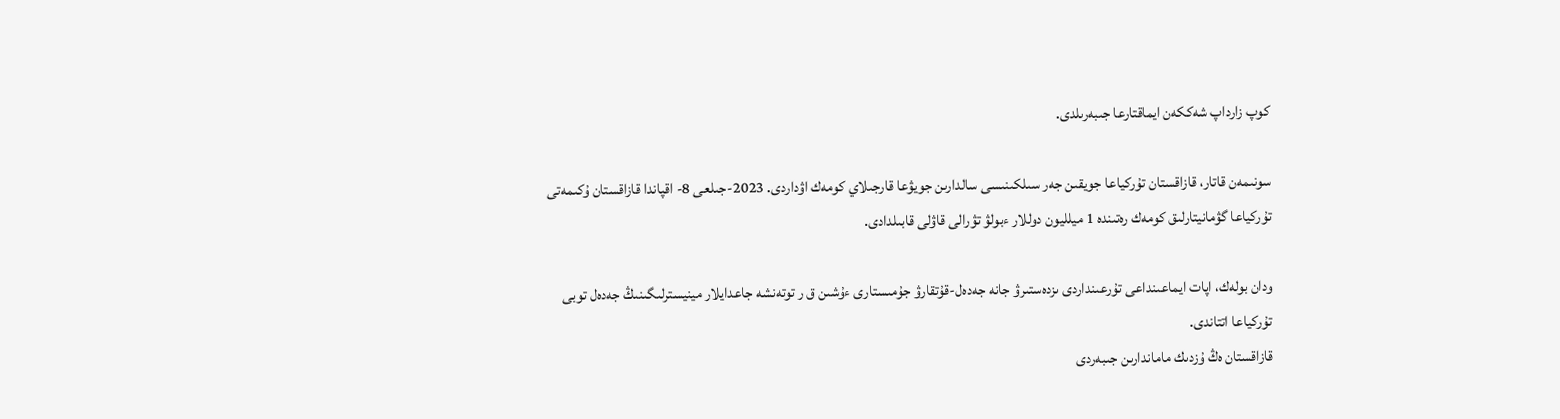كوپ زارداپ شەككەن ايماقتارعا جىبەرىلدى.

سونىمەن قاتار، قازاقستان تۇركياعا جويقىن جەر سىلكىنىسى سالدارىن جويۋعا قارجىلاي كومەك اۋداردى. 2023-جىلعى 8- اقپاندا قازاقستان ۇكىمەتى تۇركياعا گۋمانيتارلىق كومەك رەتىندە 1 ميلليون دوللار ءبولۋ تۋرالى قاۋلى قابىلدادى.

ودان بولەك، اپات ايماعىنداعى تۇرعىنداردى ىزدەستىرۋ جانە جەدەل-قۇتقارۋ جۇمىستارى ءۇشىن ق ر توتەنشە جاعدايلار مينيسترلىگىنىڭ جەدەل توبى تۇركياعا اتتاندى.
قازاقستان ەڭ ۇزدىك ماماندارىن جىبەردى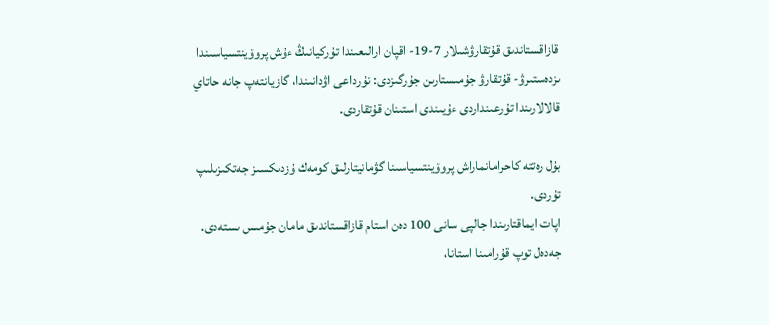قازاقستاندىق قۇتقارۋشىلار 7-19- اقپان ارالىعىندا تۇركيانىڭ ءۇش پروۆينتسياسىندا ىزدەستىرۋ- قۇتقارۋ جۇمىستارىن جۇرگىزدى: نۇرداعى اۋدانىندا، گازيانتەپ جانە حاتاي قالالارىندا تۇرعىنداردى ءۇيىندى استىنان قۇتقاردى.

بۇل رەتتە كاحرامانماراش پروۆينتسياسىنا گۋمانيتارلىق كومەك ۇزدىكسىز جەتكىزىلىپ تۇردى.
اپات ايماقتارىندا جالپى سانى 100 دەن استام قازاقستاندىق مامان جۇمىس ىستەدى. جەدەل توپ قۇرامىنا استانا،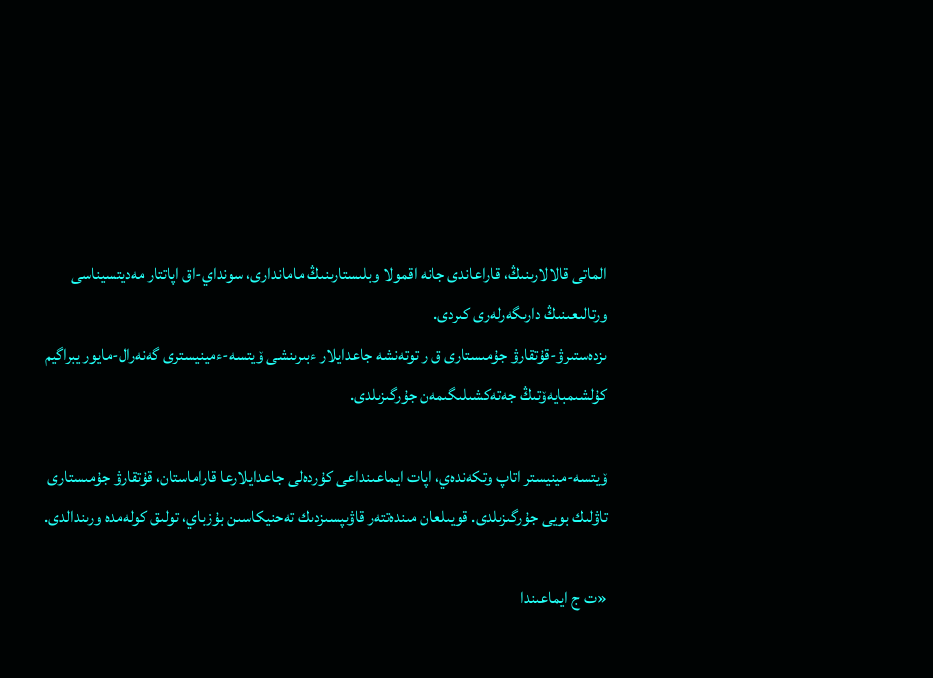الماتى قالالارىنىڭ، قاراعاندى جانە اقمولا وبلىستارىنىڭ ماماندارى، سونداي-اق اپاتتار مەديتسيناسى ورتالىعىنىڭ دارىگەرلەرى كىردى.
ىزدەستىرۋ-قۇتقارۋ جۇمىستارى ق ر توتەنشە جاعدايلار ءبىرىنشى ۆيتسە-ءمينيسترى گەنەرال-مايور يبراگيم كۇلشىمبايەۆتىڭ جەتەكشىلىگىمەن جۇرگىزىلدى.

ۆيتسە-مينيستر اتاپ وتكەندەي، اپات ايماعىنداعى كۇردەلى جاعدايلارعا قاراماستان، قۇتقارۋ جۇمىستارى تاۋلىك بويى جۇرگىزىلدى. قويىلعان مىندەتتەر قاۋىپسىزدىك تەحنيكاسىن بۇزباي، تولىق كولەمدە ورىندالدى.

«ت ج ايماعىندا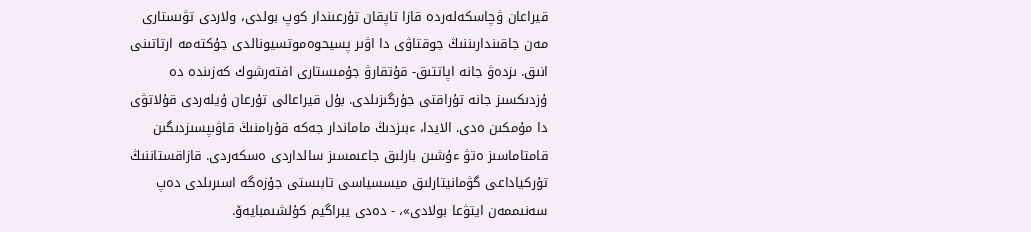قيراعان ۋچاسكەلەردە قازا تاپقان تۇرعىندار كوپ بولدى، ولاردى تۋىستارى مەن جاقىندارىننىڭ جوقتاۋى دا اۋىر پسيحوەموتسيونالدى جۇكتەمە ارتاتىنى انىق. ىزدەۋ جانە اپاتتىق- قۇتقارۋ جۇمىستارى افتەرشوك كەزىندە دە ۇزدىكسىز جانە تۇراقتى جۇرگىزىلدى. بۇل قيراعالى تۇرعان ۇيلەردى قۇلاتۋى دا مۇمكىن ەدى. الايدا، ءبىزدىڭ ماماندار جەكە قۇرامنىڭ قاۋىپسىزدىگىن قامتاماسىز ەتۋ ءۇشىن بارلىق جاعىمسىز سالداردى ەسكەردى. قازاقستاننىڭ تۇركياداعى گۋمانيتارلىق ميسسياسى تابىستى جۇزەگە اسىرىلدى دەپ سەنىممەن ايتۋعا بولادى»، - دەدى يبراگيم كۇلشىمبايەۆ.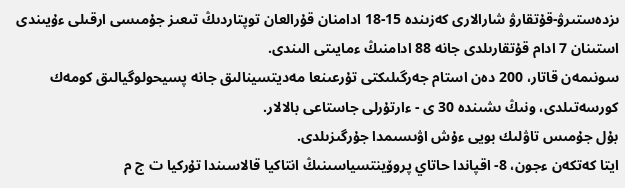ىزدەستىرۋ-قۇتقارۋ شارالارى كەزىندە 15-18 ادامنان قۇرالعان توپتاردىڭ تىعىز جۇمىسى ارقىلى ءۇيىندى استىنان 7 ادام قۇتقارىلدى جانە 88 ادامنىڭ ءمايىتى الىندى.
سونىمەن قاتار، 200 دەن استام جەرگىلىكتى تۇرعىنعا مەديتسينالىق جانە پسيحولوگيالىق كومەك كورسەتىلدى، ونىڭ ىشىندە 30 ى - ءارتۇرلى جاستاعى بالالار.
بۇل جۇمىس تاۋلىك بويى ءۇش اۋىسىمدا جۇرگىزىلدى.
ايتا كەتكەن ءجون، 8- اقپاندا حاتاي پروۆينتسياسىنىڭ انتاكيا قالاسىندا تۇركيا ت ج م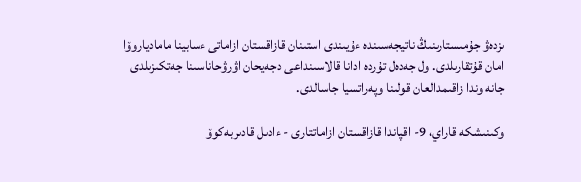ىزدەۋ جۇمىستارىنىڭ ناتيجەسىندە ءۇيىندى استىنان قازاقستان ازاماتى ءسابينا مامادياروۆا امان قۇتقارىلدى. ول جەدەل تۇردە ادانا قالاسىنداعى دجەيحان اۋرۋحاناسىنا جەتكىزىلدى جانە وندا زاقىمدالعان قولىنا وپەراتسيا جاسالدى.

وكىنىشكە قاراي، 9- اقپاندا قازاقستان ازاماتتارى - ءادىل قادىربەكوۆ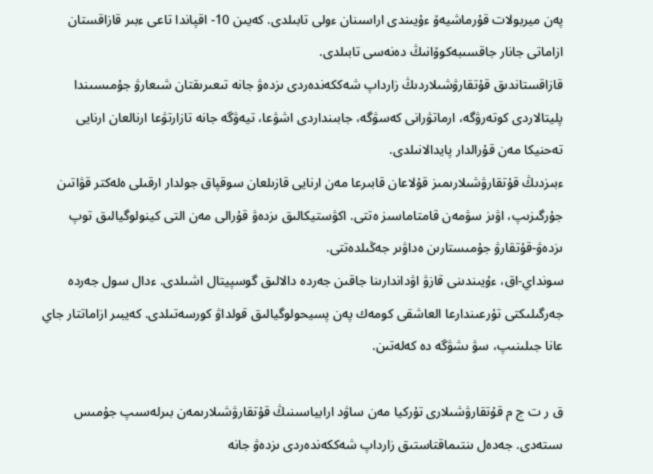پەن ميربولات قۇرماشيەۆ ءۇيىندى اراسىنان ءولى تابىلدى. كەيىن 10- اقپاندا تاعى ءبىر قازاقستان ازاماتى جانار جاقسىبەكوۆانىڭ دەنەسى تابىلدى.
قازاقستاندىق قۇتقارۋشىلاردىڭ زارداپ شەككەندەردى ىزدەۋ جانە تىعىرىقتان شىعارۋ جۇمىسىندا پليتالاردى كوتەرۋگە، ارماتۋرانى كەسۋگە، جابىنداردى اشۋعا، تيەۋگە جانە تازارتۋعا ارنالعان ارنايى تەحنيكا مەن قۇرالدار پايدالانىلدى.
ءبىزدىڭ قۇتقارۋشىلارىمىز قۇلاعان قابىرعا مەن ارنايى قازىلعان سوقپاق جولدار ارقىلى ەلەكتر قۋاتىن جۇرگىزىپ، اۋىز سۋمەن قامتاماسىز ەتتى. اكۋستيكالىق ىزدەۋ قۇرالى مەن التى كينولوگيالىق توپ ىزدەۋ-قۇتقارۋ جۇمىستارىن ەداۋىر جەڭىلدەتتى.
سونداي-اق، ءۇيىندىنى قازۋ اۋداندارىنا جاقىن جەردە دالالىق گوسپيتال اشىلدى. ءدال سول جەردە جەرگىلىكتى تۇرعىندارعا العاشقى كومەك پەن پسيحولوگيالىق قولداۋ كورسەتىلدى. كەيبىر ازاماتتار جاي عانا جىلىنىپ، سۋ ىشۋگە دە كەلەتىن.

ق ر ت ج م قۇتقارۋشىلارى تۇركيا مەن ساۋد ارابياسىنىڭ قۇتقارۋشىلارىمەن بىرلەسىپ جۇمىس ىستەدى. جەدەل ىنتىماقتاستىق زارداپ شەككەندەردى ىزدەۋ جانە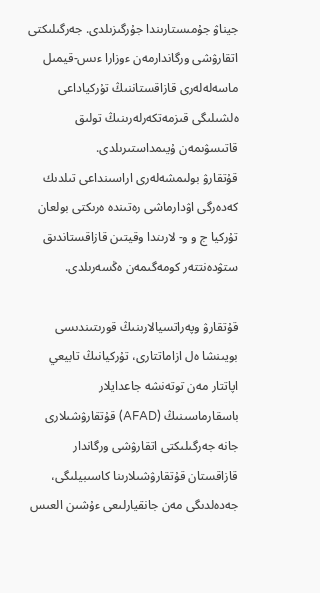جيناۋ جۇمىستارىندا جۇرگىزىلدى. جەرگىلىكتى اتقارۋشى ورگاندارمەن ءوزارا ءىس-قيمىل ماسەلەلەرى قازاقستاننىڭ تۇركياداعى ەلشىلىگى قىزمەتكەرلەرىنىڭ تولىق قاتىسۋىمەن ۇيىمداستىرىلدى.
قۇتقارۋ بولىمشەلەرى اراسىنداعى تىلدىك كەدەرگى اۋدارماشى رەتىندە ەرىكتى بولعان تۇركيا ج و و- لارىندا وقيتىن قازاقستاندىق ستۋدەنتتەر كومەگىمەن ەڭسەرىلدى.

قۇتقارۋ وپەراتسيالارىنىڭ قورىتىندىسى بويىنشا ەل ازاماتتارى، تۇركيانىڭ تابيعي اپاتتار مەن توتەنشە جاعدايلار باسقارماسىنىڭ (AFAD) قۇتقارۋشىلارى جانە جەرگىلىكتى اتقارۋشى ورگاندار قازاقستان قۇتقارۋشىلارىنا كاسىبيلىگى، جەدەلدىگى مەن جانقيارلىعى ءۇشىن العىس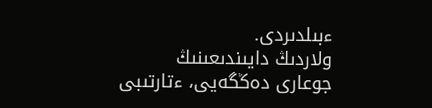ءبىلدىردى.
ولاردىڭ دايىندىعىنىڭ جوعارى دەڭگەيى، ءتارتىبى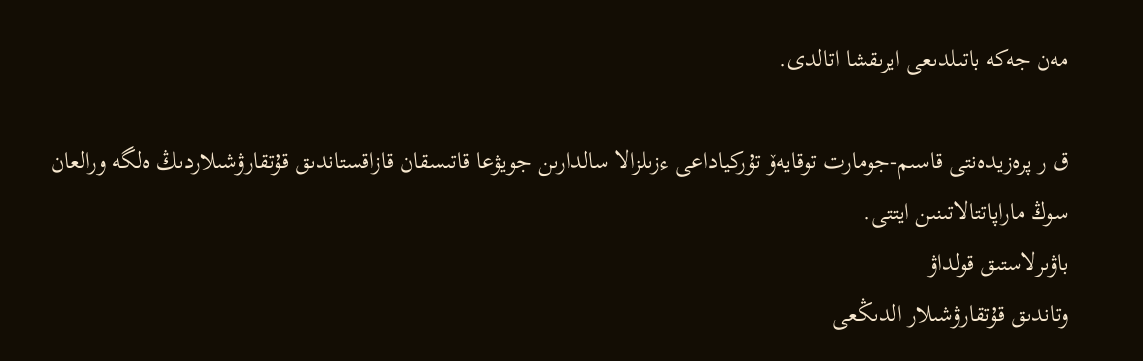مەن جەكە باتىلدىعى ايرىقشا اتالدى.

ق ر پرەزيدەنتى قاسىم-جومارت توقايەۆ تۇركياداعى ءزىلزالا سالدارىن جويۋعا قاتىسقان قازاقستاندىق قۇتقارۋشىلاردىڭ ەلگە ورالعان سوڭ ماراپاتتالاتىنىن ايتتى.
باۋىرلاستىق قولداۋ
وتاندىق قۇتقارۋشىلار الدىڭعى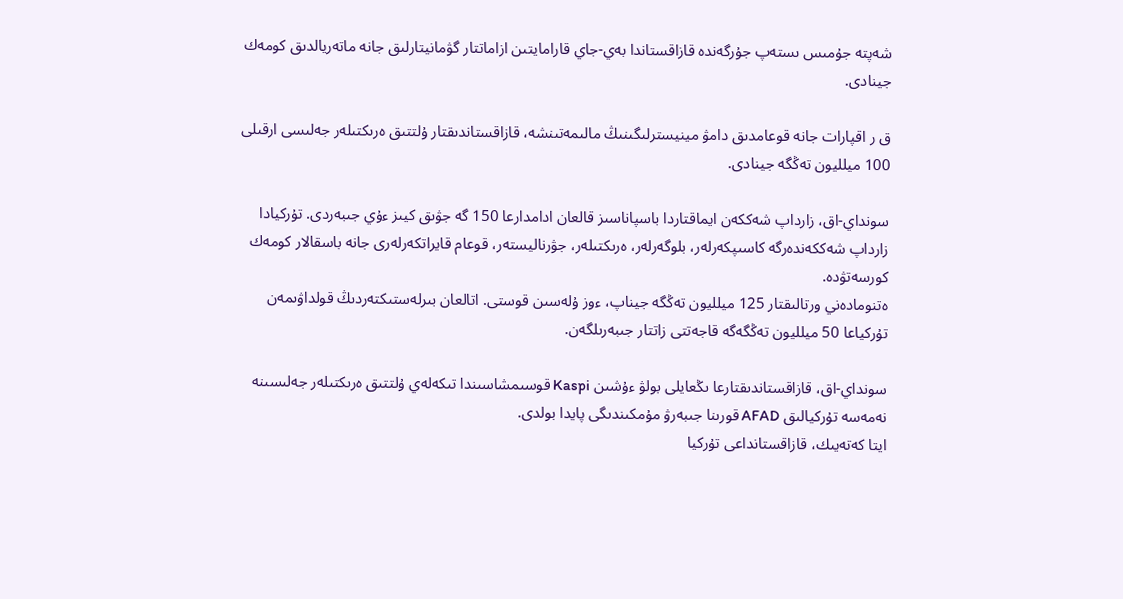شەپتە جۇمىس ىستەپ جۇرگەندە قازاقستاندا بەي-جاي قارامايتىن ازاماتتار گۋمانيتارلىق جانە ماتەريالدىق كومەك جينادى.

ق ر اقپارات جانە قوعامدىق دامۋ مينيسترلىگىنىڭ مالىمەتىنشە، قازاقستاندىقتار ۇلتتىق ەرىكتىلەر جەلىسى ارقىلى 100 ميلليون تەڭگە جينادى.

سونداي-اق، زارداپ شەككەن ايماقتاردا باسپاناسىز قالعان ادامدارعا 150 گە جۋىق كيىز ءۇي جىبەردى. تۇركيادا زارداپ شەككەندەرگە كاسىپكەرلەر، بلوگەرلەر، ەرىكتىلەر، جۋرناليستەر، قوعام قايراتكەرلەرى جانە باسقالار كومەك كورسەتۋدە.
ەتنومادەني ورتالىقتار 125 ميلليون تەڭگە جيناپ، ءوز ۇلەسىن قوستى. اتالعان بىرلەستىكتەردىڭ قولداۋىمەن تۇركياعا 50 ميلليون تەڭگەگە قاجەتتى زاتتار جىبەرىلگەن.

سونداي-اق، قازاقستاندىقتارعا ىڭعايلى بولۋ ءۇشىن Kaspi قوسىمشاسىندا تىكەلەي ۇلتتىق ەرىكتىلەر جەلىسىنە نەمەسە تۇركيالىق AFAD قورىنا جىبەرۋ مۇمكىندىگى پايدا بولدى.
ايتا كەتەيىك، قازاقستانداعى تۇركيا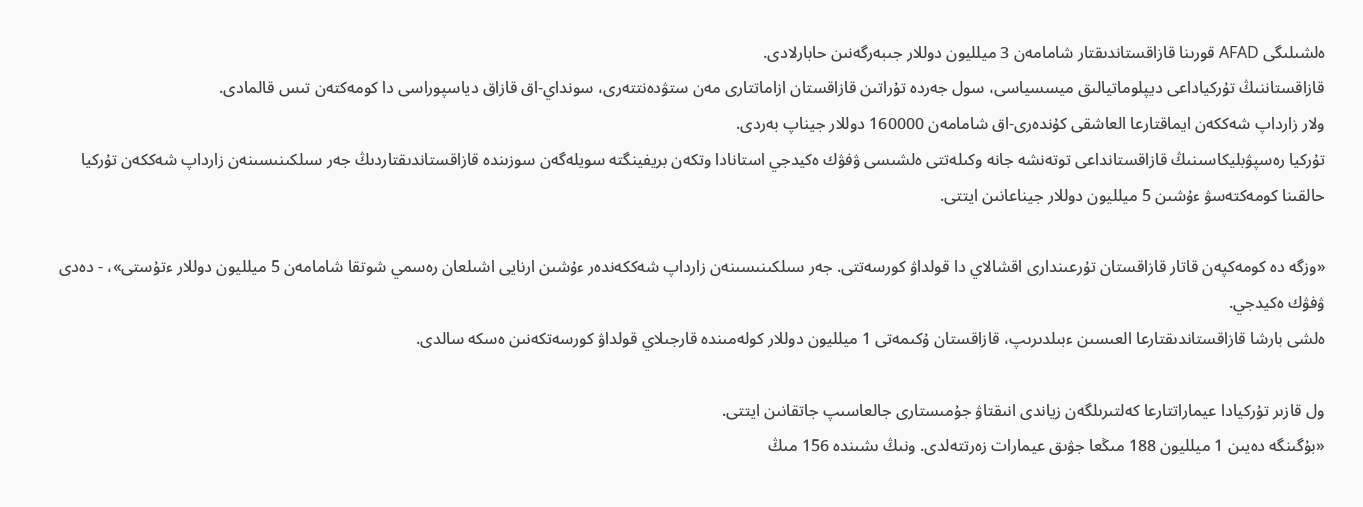ەلشىلىگى AFAD قورىنا قازاقستاندىقتار شامامەن 3 ميلليون دوللار جىبەرگەنىن حابارلادى.
قازاقستاننىڭ تۇركياداعى ديپلوماتيالىق ميسسياسى، سول جەردە تۇراتىن قازاقستان ازاماتتارى مەن ستۋدەنتتەرى، سونداي-اق قازاق دياسپوراسى دا كومەكتەن تىس قالمادى.
ولار زارداپ شەككەن ايماقتارعا العاشقى كۇندەرى-اق شامامەن 160000 دوللار جيناپ بەردى.
تۇركيا رەسپۋبليكاسىنىڭ قازاقستانداعى توتەنشە جانە وكىلەتتى ەلشىسى ۋفۋك ەكيدجي استانادا وتكەن بريفينگتە سويلەگەن سوزىندە قازاقستاندىقتاردىڭ جەر سىلكىنىسىنەن زارداپ شەككەن تۇركيا حالقىنا كومەكتەسۋ ءۇشىن 5 ميلليون دوللار جيناعانىن ايتتى.

«وزگە دە كومەكپەن قاتار قازاقستان تۇرعىندارى اقشالاي دا قولداۋ كورسەتتى. جەر سىلكىنىسىنەن زارداپ شەككەندەر ءۇشىن ارنايى اشىلعان رەسمي شوتقا شامامەن 5 ميلليون دوللار ءتۇستى»، - دەدى ۋفۋك ەكيدجي.
ەلشى بارشا قازاقستاندىقتارعا العىسىن ءبىلدىرىپ، قازاقستان ۇكىمەتى 1 ميلليون دوللار كولەمىندە قارجىلاي قولداۋ كورسەتكەنىن ەسكە سالدى.

ول قازىر تۇركيادا عيماراتتارعا كەلتىرىلگەن زياندى انىقتاۋ جۇمىستارى جالعاسىپ جاتقانىن ايتتى.
«بۇگىنگە دەيىن 1 ميلليون 188 مىڭعا جۋىق عيمارات زەرتتەلدى. ونىڭ ىشىندە 156 مىڭ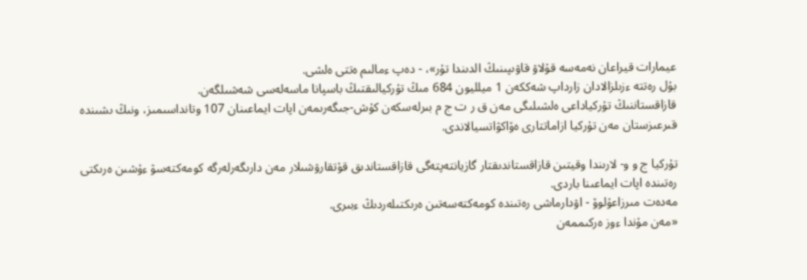عيمارات قيراعان نەمەسە قۇلاۋ قاۋىپىنىڭ الدىندا تۇر»، - دەپ ءمالىم ەتتى ەلشى.
بۇل رەتتە ءزىلزالادان زارداپ شەككەن 1 ميلليون 684 مىڭ تۇركيالىقتىڭ باسپانا ماسەلەسى شەشىلگەن.
قازاقستاننىڭ تۇركياداعى ەلشىلىگى مەن ق ر ت ج م بىرلەسكەن كۇش-جىگەرىمەن اپات ايماعىنان 107 وتانداسىمىز، ونىڭ ىشىندە قىرعىزستان مەن تۇركيا ازاماتتارى ەۆاكۋاتسيالاندى.

تۇركيا ج و و- لارىندا وقيتىن قازاقستاندىقتار گازيانتەپتەگى قازاقستاندىق قۇتقارۋشىلار مەن دارىگەرلەرگە كومەكتەسۋ ءۇشىن ەرىكتى رەتىندە اپات ايماعىنا باردى.
مەدەت مىرزاعۇلوۆ - اۋدارماشى رەتىندە كومەكتەسەتىن ەرىكتىلەردىڭ ءبىرى.
«مەن مۇندا ءوز ەركىممەن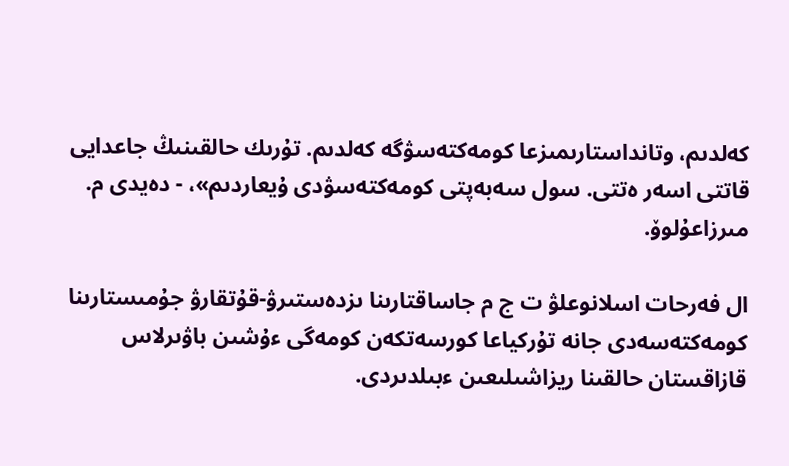كەلدىم، وتانداستارىمىزعا كومەكتەسۋگە كەلدىم. تۇرىك حالقىنىڭ جاعدايى قاتتى اسەر ەتتى. سول سەبەپتى كومەكتەسۋدى ۇيعاردىم»، - دەيدى م. مىرزاعۇلوۆ.

ال فەرحات اسلانوعلۋ ت ج م جاساقتارىنا ىزدەستىرۋ-قۇتقارۋ جۇمىستارىنا كومەكتەسەدى جانە تۇركياعا كورسەتكەن كومەگى ءۇشىن باۋىرلاس قازاقستان حالقىنا ريزاشىلىعىن ءبىلدىردى.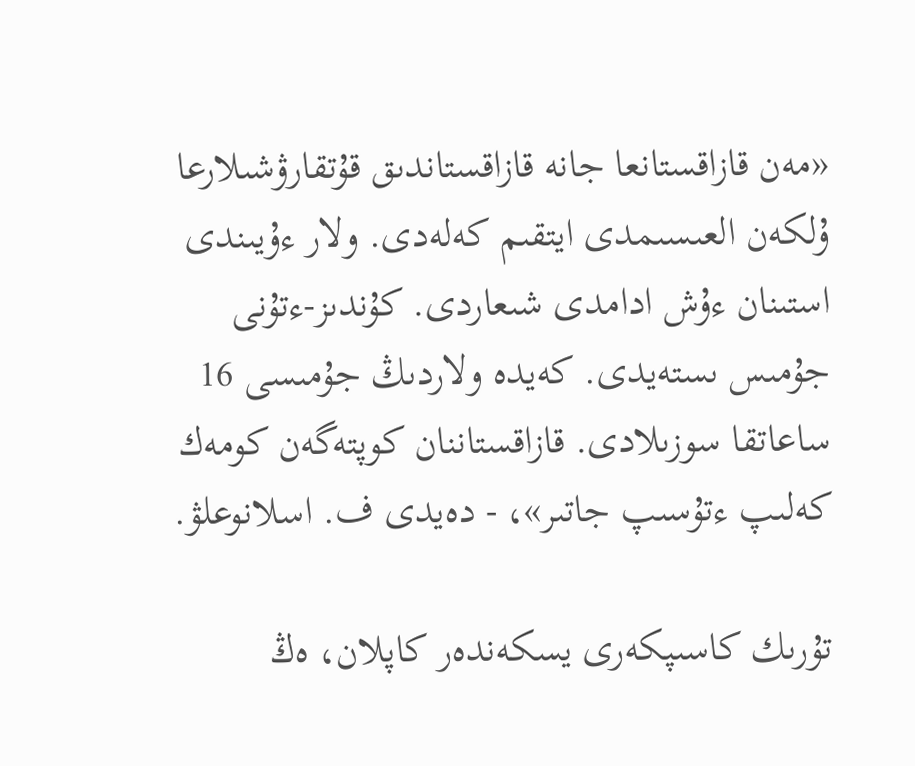«مەن قازاقستانعا جانە قازاقستاندىق قۇتقارۋشىلارعا ۇلكەن العىسىمدى ايتقىم كەلەدى. ولار ءۇيىندى استىنان ءۇش ادامدى شىعاردى. كۇندىز-ءتۇنى جۇمىس ىستەيدى. كەيدە ولاردىڭ جۇمىسى 16 ساعاتقا سوزىلادى. قازاقستاننان كوپتەگەن كومەك كەلىپ ءتۇسىپ جاتىر»، - دەيدى ف. اسلانوعلۋ.

تۇرىك كاسىپكەرى يسكەندەر كاپلان، ەڭ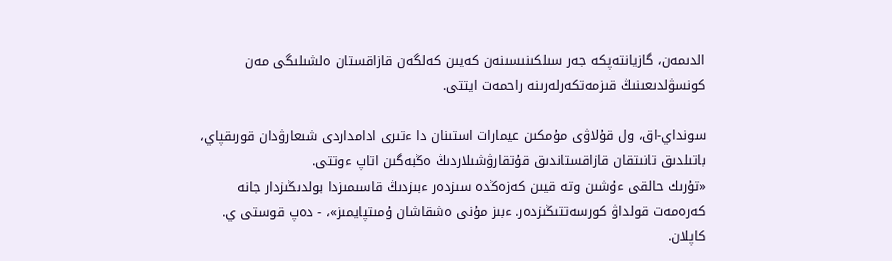الدىمەن، گازيانتەپكە جەر سىلكىنىسىنەن كەيىن كەلگەن قازاقستان ەلشىلىگى مەن كونسۋلدىعىنىڭ قىزمەتكەرلەرىنە راحمەت ايتتى.

سونداي-اق، ول قۇلاۋى مۇمكىن عيمارات استىنان دا ءتىرى ادامداردى شىعارۋدان قورىقپاي، باتىلدىق تانىتقان قازاقستاندىق قۇتقارۋشىلاردىڭ ەڭبەگىن اتاپ ءوتتى.
«تۇرىك حالقى ءۇشىن وتە قيىن كەزەڭدە سىزدەر ءبىزدىڭ قاسىمىزدا بولدىڭىزدار جانە كەرەمەت قولداۋ كورسەتتىڭىزدەر. ءبىز مۇنى ەشقاشان ۇمىتپايمىز»، - دەپ قوستى ي. كاپلان.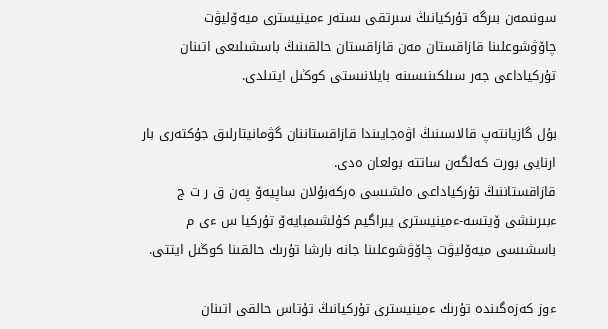سونىمەن بىرگە تۇركيانىڭ سىرتقى ىستەر ءمينيسترى ميەۆليۋت چاۆۋشوعلىنا قازاقستان مەن قازاقستان حالقىنىڭ باسشىلىعى اتىنان تۇركياداعى جەر سىلكىنىسىنە بايلانىستى كوڭىل ايتىلدى.

بۇل گازيانتەپ قالاسىنىڭ اۋەجايىندا قازاقستاننان گۋمانيتارلىق جۇكتەرى بار ارنايى بورت كەلگەن ساتتە بولعان ەدى.
قازاقستاننىڭ تۇركياداعى ەلشىسى ەركەبۇلان ساپيەۆ پەن ق ر ت ج ءبىرىنشى ۆيتسە-ءمينيسترى يبراگيم كۇلشىمبايەۆ تۇركيا س ءى م باسشىسى ميەۆليۋت چاۆۋشوعلىنا جانە بارشا تۇرىك حالقىنا كوڭىل ايتتى.

ءوز كەزەگىندە تۇرىك ءمينيسترى تۇركيانىڭ تۇتاس حالقى اتىنان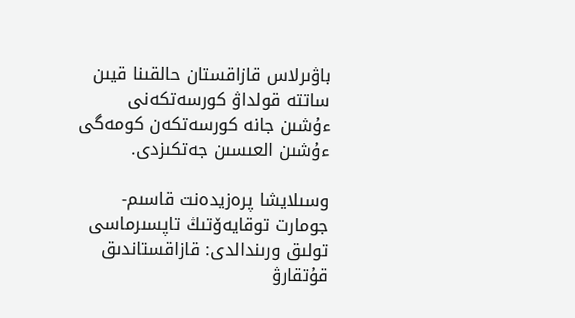باۋىرلاس قازاقستان حالقىنا قيىن ساتتە قولداۋ كورسەتكەنى ءۇشىن جانە كورسەتكەن كومەگى ءۇشىن العىسىن جەتكىزدى.

وسىلايشا پرەزيدەنت قاسىم-جومارت توقايەۆتىڭ تاپسىرماسى تولىق ورىندالدى: قازاقستاندىق قۇتقارۋ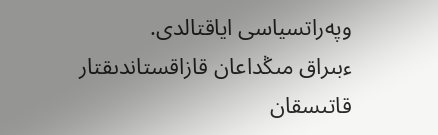وپەراتسياسى اياقتالدى.
ءبىراق مىڭداعان قازاقستاندىقتار قاتىسقان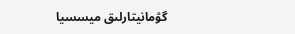گۋمانيتارلىق ميسسيا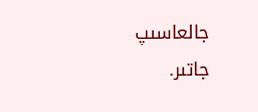جالعاسىپ جاتىر.